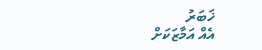ޚަބަރު
އެއް އަމާޒަކަށް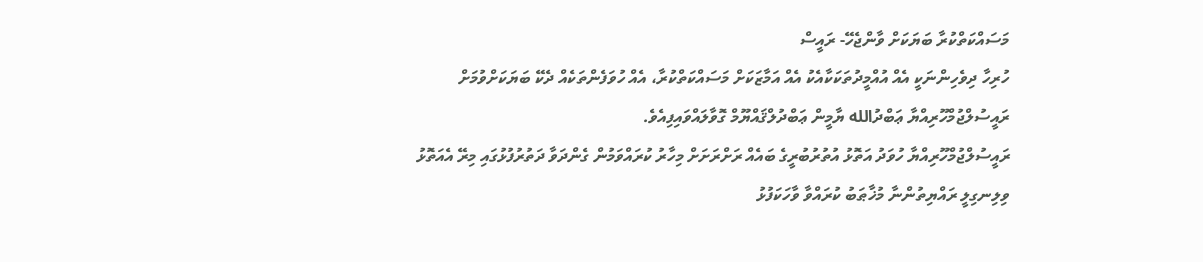މަސައްކަތްކުރާ ބަޔަކަށް ވާންޖެހޭ- ރައީސް
ހުރިހާ ދިވެހިންނަކީ އެއް އުއްމީދުތަކަކާއެކު އެއް އަމާޒަކަށް މަސައްކަތްކުރާ، އެއް ހުވަފެންތަކެއް ދެކޭ ބަޔަކަށްވުމަށް ރައީސުލްޖުމްހޫރިއްޔާ ޢަބްދުالله ޔާމީން ޢަބްދުލްޤައްޔޫމް ގޮވާލައްވައިފިއެވެ.
ރައީސުލްޖުމްހޫރިއްޔާ ހުވަދު އަތޮޅު އުތުރުބުރީގެ ބައެއް ރަށްރަށަށް މިހާރު ކުރައްވަމުން ގެންދަވާ ދަތުރުފުޅުގައި މިރޭ އެއަތޮޅު ވިލިނގިލީ ރައްޔިތުންނާ މުޚާޠަބު ކުރައްވާ ވާހަކަފުޅު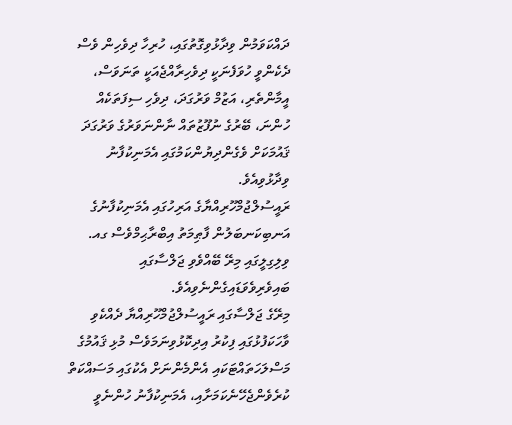ދައްކަވަމުން ވިދާޅުވިގޮތުގައި، ހުރިހާ ދިވެހިން ވެސް ދެކެންވީ ހުވަފެނަކީ ދިވެހިރާއްޖެއަކީ ތަނަވަސް، އީމާންތެރި، އަޒުމް ވަރުގަދަ، ދިވެހި ސިފަތަކެއް ހުންނަ، ބޭރުގެ ނުފޫޒުތައް ނާންނަވަރުގެ ވަރުގަދަ ޤައުމަކަށް ވެގެންދިޔުންކަމުގައި އެމަނިކުފާނު ވިދާޅުވިއެވެ.
ރައީސުލްޖުމްހޫރިއްޔާގެ އަރިހުގައި އެމަނިކުފާނުގެ އަނބިކަނބަލުން ފާޠިމަތު އިބްރާޙިމްވެސް ގއ. ވިލިގިލީގައި މިރޭ ބޭއްވެވި ޖަލްސާގައި ބައިވެރިވެވަޑައިގެންނެވިއެވެ.
މިރޭގެ ޖަލްސާގައި ރައީސުލްޖުމްހޫރިއްޔާ ދެއްކެވި ވާހަކަފުޅުގައި ފިކުރު އިދިކޮޅުވިނަމަވެސް މުޅި ޤައުމުގެ މަސްލަހަތައްޓަކައި އެންމެންނަށް އެކުގައި މަސައްކަތް ކުރެވެންޖެހޭނެކަމަށާއި، އެމަނިކުފާނު ހުންނެވީ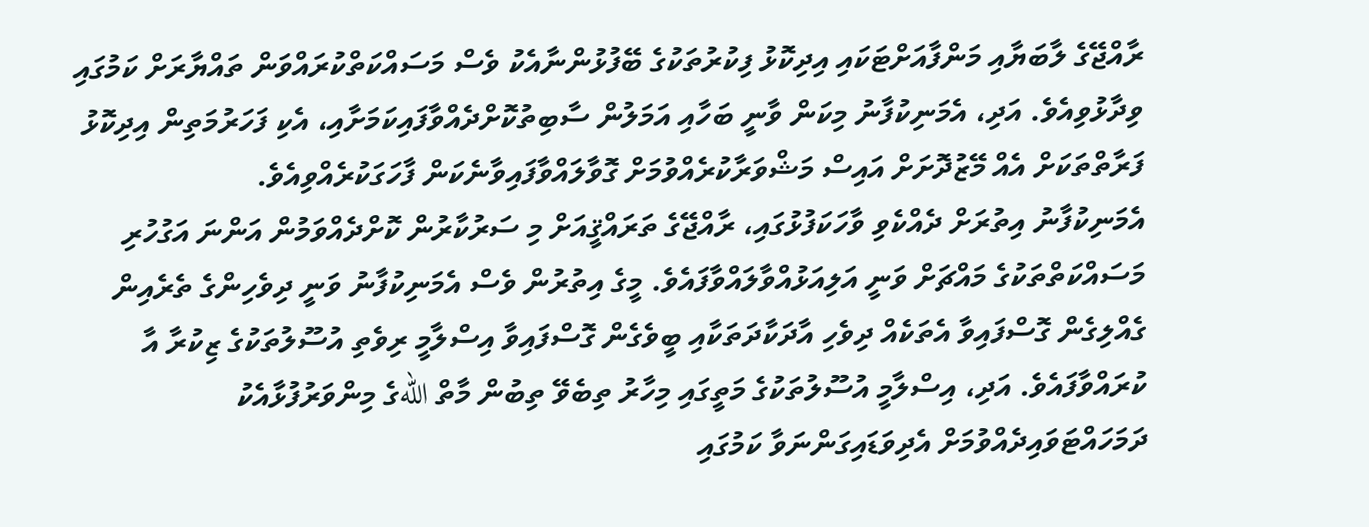ރާއްޖޭގެ ލާބަޔާއި މަންފާއަށްޓަކައި އިދިކޮޅު ފިކުރުތަކުގެ ބޭފުޅުންނާއެކު ވެސް މަސައްކަތްކުރައްވަން ތައްޔާރަށް ކަމުގައި ވިދާޅުވިއެވެ. އަދި، އެމަނިކުފާނު މިކަން ވާނީ ބަހާއި އަމަލުން ސާބިތުކޮށްދެއްވާފައިކަމަށާއި، އެކި ފަހަރުމަތިން އިދިކޮޅު ފަރާތްތަކަށް އެއް މޭޒުދޮށަށް އައިސް މަޝްވަރާކުރެއްވުމަށް ގޮވާލައްވާފައިވާނެކަން ފާހަގަކުރެއްވިއެވެ.
އެމަނިކުފާނު އިތުރަށް ދެއްކެވި ވާހަކަފުޅުގައި، ރާއްޖޭގެ ތަރައްޤީއަށް މި ސަރުކާރުން ކޮށްދެއްވަމުން އަންނަ އަގުހުރި މަސައްކަތްތަކުގެ މައްޗަށް ވަނީ އަލިއަޅުއްވާލައްވާފައެވެ. މީގެ އިތުރުން ވެސް އެމަނިކުފާނު ވަނީ ދިވެހިންގެ ތެރެއިން ގެއްލިގެން ގޮސްފައިވާ އެތަކެއް ދިވެހި އާދަކާދަތަކާއި ބީވެގެން ގޮސްފައިވާ އިސްލާމީ ރިވެތި އުސޫލުތަކުގެ ޒިކުރާ އާ ކުރައްވާފައެވެ. އަދި، އިސްލާމީ އުސޫލުތަކުގެ މަތީގައި މިހާރު ތިބެވޭ ތިބުން މާތް اللهގެ މިންވަރުފުޅާއެކު ދަމަހައްޓަވައިދެއްވުމަށް އެދިވަޑައިގަންނަވާ ކަމުގައި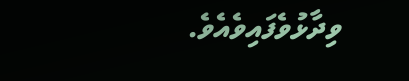ވިދާޅުވެފައިވެއެވެ.